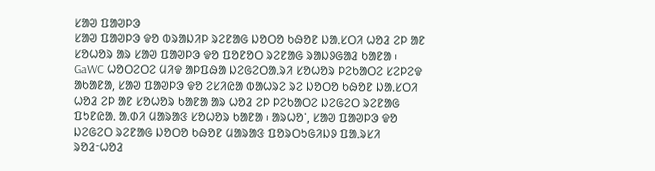ᱥᱟᱣ ᱯᱟᱣᱞᱳ
ᱥᱟᱣ ᱯᱟᱣᱞᱳ ᱫᱚ ᱵᱨᱟᱡᱤᱞ ᱨᱮᱱᱟᱜ ᱡᱚᱛᱚ ᱠᱷᱚᱱ ᱡᱟᱹᱥᱛᱤ ᱦᱚᱲ ᱮᱞ ᱟᱱ ᱥᱚᱦᱚᱨ ᱟᱨ ᱥᱟᱣ ᱯᱟᱣᱞᱳ ᱫᱚ ᱯᱚᱱᱚᱛ ᱨᱮᱱᱟᱜ ᱨᱟᱡᱽᱜᱟᱲ ᱠᱟᱱᱟ ᱾ GaWC ᱦᱚᱛᱮᱛᱮ ᱢᱤᱫ ᱟᱞᱯᱷᱟ ᱡᱮᱜᱮᱛᱟᱹᱨᱤ ᱥᱚᱦᱚᱨ ᱞᱮᱠᱟᱛᱮ ᱥᱮᱞᱮᱫ ᱟᱠᱟᱱᱟ, ᱥᱟᱣ ᱯᱟᱣᱞᱳ ᱫᱚ ᱮᱥᱤᱭᱟ ᱵᱟᱦᱨᱮ ᱨᱮ ᱡᱚᱛᱚ ᱠᱷᱚᱱ ᱡᱟᱹᱥᱛᱤ ᱦᱚᱲ ᱮᱞ ᱟᱱ ᱥᱚᱦᱚᱨ ᱠᱟᱱᱟ ᱟᱨ ᱦᱚᱲ ᱮᱞ ᱞᱮᱠᱟᱛᱮ ᱡᱮᱜᱮᱛ ᱨᱮᱱᱟᱜ ᱯᱩᱱᱭᱟᱹ ᱟᱹᱰᱤ ᱢᱟᱨᱟᱝ ᱥᱚᱦᱚᱨ ᱠᱟᱱᱟ ᱾ ᱟᱨᱦᱚᱸ, ᱥᱟᱣ ᱯᱟᱣᱞᱳ ᱫᱚ ᱡᱮᱜᱮᱛ ᱨᱮᱱᱟᱜ ᱡᱚᱛᱚ ᱠᱷᱚᱱ ᱢᱟᱨᱟᱝ ᱯᱚᱨᱛᱩᱜᱤᱡᱽ ᱯᱟᱹᱨᱥᱤ ᱨᱚᱲᱼᱦᱚᱲ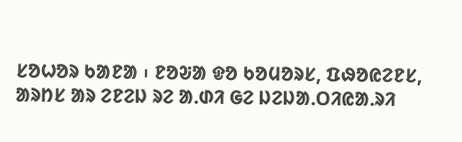ᱥᱚᱦᱚᱨ ᱠᱟᱱᱟ ᱾ ᱱᱚᱶᱟ ᱫᱚ ᱠᱚᱢᱚᱨᱥ, ᱯᱷᱚᱭᱮᱱᱥ, ᱟᱨᱴᱥ ᱟᱨ ᱮᱱᱮᱡ ᱨᱮ ᱟᱹᱰᱤ ᱜᱮ ᱡᱮᱡᱟᱹᱛᱤᱭᱟᱹᱨᱤ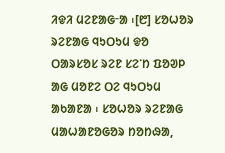ᱤᱫᱤ ᱢᱮᱱᱟᱜᱼᱟ ᱾[᱘] ᱥᱚᱦᱚᱨ ᱨᱮᱱᱟᱜ ᱧᱩᱛᱩᱢ ᱫᱚ ᱛᱟᱨᱥᱚᱥ ᱨᱮᱱ ᱥᱮᱸᱴ ᱯᱚᱣᱞ ᱟᱜ ᱢᱚᱱᱮ ᱛᱮ ᱧᱩᱛᱩᱢ ᱟᱠᱟᱱᱟ ᱾ ᱥᱚᱦᱚᱨ ᱨᱮᱱᱟᱜ ᱢᱟᱦᱟᱱᱚᱜᱚᱨ ᱴᱚᱴᱷᱟ,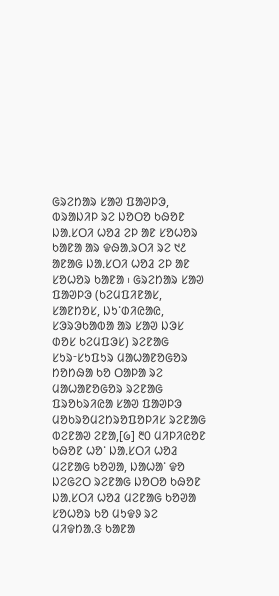ᱜᱨᱮᱴᱟᱨ ᱥᱟᱣ ᱯᱟᱣᱞᱳ, ᱵᱨᱟᱡᱤᱞ ᱨᱮ ᱡᱚᱛᱚ ᱠᱷᱚᱱ ᱡᱟᱹᱥᱛᱤ ᱦᱚᱲ ᱮᱞ ᱟᱱ ᱥᱚᱦᱚᱨ ᱠᱟᱱᱟ ᱟᱨ ᱫᱷᱟᱹᱨᱛᱤ ᱨᱮ ᱑᱒ ᱟᱱᱟᱜ ᱡᱟᱹᱥᱛᱤ ᱦᱚᱲ ᱮᱞ ᱟᱱ ᱥᱚᱦᱚᱨ ᱠᱟᱱᱟ ᱾ ᱜᱨᱮᱴᱟᱨ ᱥᱟᱣ ᱯᱟᱣᱞᱳ (ᱠᱮᱢᱯᱤᱱᱟᱥ, ᱥᱟᱱᱴᱚᱥ, ᱡᱩᱸᱰᱤᱭᱟᱭ, ᱥᱳᱨᱳᱠᱟᱵᱟ ᱟᱨ ᱥᱟᱣ ᱡᱳᱥ ᱰᱚᱥ ᱠᱮᱢᱯᱳᱥ) ᱨᱮᱱᱟᱜ ᱥᱩᱨᱼᱥᱩᱯᱩᱨ ᱢᱟᱦᱟᱱᱚᱜᱚᱨ ᱴᱚᱴᱷᱟ ᱠᱚ ᱛᱟᱞᱟ ᱨᱮ ᱢᱟᱦᱟᱱᱚᱜᱚᱨ ᱨᱮᱱᱟᱜ ᱯᱨᱚᱠᱨᱤᱭᱟ ᱥᱟᱣ ᱯᱟᱣᱞᱳ ᱢᱚᱠᱨᱚᱢᱮᱴᱨᱚᱯᱚᱞᱤᱥ ᱨᱮᱱᱟᱜ ᱵᱮᱱᱟᱣ ᱮᱱᱟ,[᱙] ᱓᱐ ᱢᱤᱞᱤᱭᱚᱱ ᱠᱷᱚᱱ ᱦᱚᱸ ᱡᱟᱹᱥᱛᱤ ᱦᱚᱲ ᱢᱮᱱᱟᱜ ᱠᱚᱣᱟ, ᱡᱟᱦᱟᱸ ᱫᱚ ᱡᱮᱜᱮᱛ ᱨᱮᱱᱟᱜ ᱡᱚᱛᱚ ᱠᱷᱚᱱ ᱡᱟᱹᱥᱛᱤ ᱦᱚᱲ ᱢᱮᱱᱟᱜ ᱠᱚᱣᱟ ᱥᱚᱦᱚᱨ ᱠᱚ ᱢᱩᱫᱽ ᱨᱮ ᱢᱤᱫᱴᱟᱹᱝ ᱠᱟᱱᱟ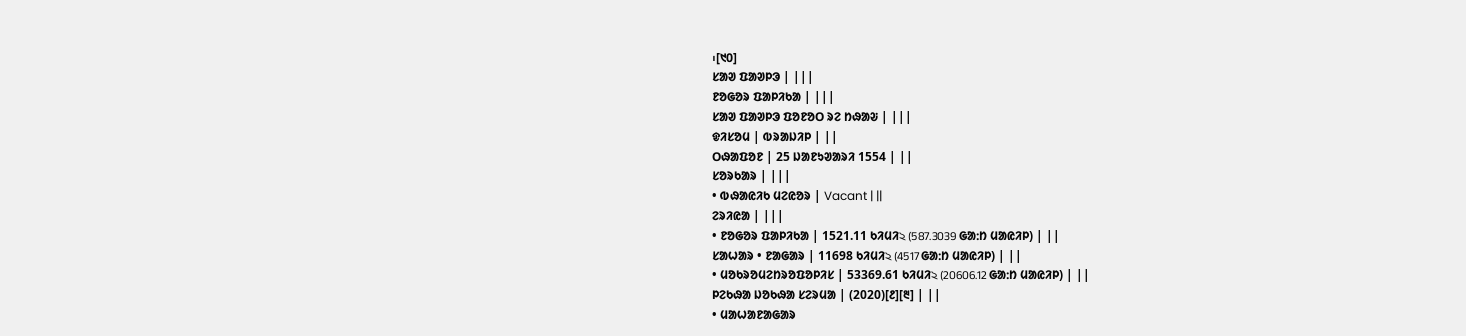᱾[᱑᱐]
ᱥᱟᱣ ᱯᱟᱣᱞᱳ | |||
ᱱᱚᱜᱚᱨ ᱯᱟᱞᱤᱠᱟ | |||
ᱥᱟᱣ ᱯᱟᱣᱞᱳ ᱯᱚᱱᱚᱛ ᱨᱮ ᱴᱷᱟᱶ | |||
ᱫᱤᱥᱚᱢ | ᱵᱨᱟᱡᱤᱞ | ||
ᱛᱷᱟᱯᱚᱱ | 25 ᱡᱟᱱᱩᱣᱟᱨᱤ 1554 | ||
ᱥᱚᱨᱠᱟᱨ | |||
• ᱵᱷᱟᱭᱤᱠ ᱢᱮᱭᱚᱨ | Vacant | ||
ᱮᱨᱤᱭᱟ | |||
• ᱱᱚᱜᱚᱨ ᱯᱟᱞᱤᱠᱟ | 1521.11 ᱠᱤᱢᱤ২ (587.3039 ᱜᱟᱺᱴ ᱢᱟᱭᱤᱞ) | ||
ᱥᱟᱦᱟᱨ • ᱱᱟᱜᱟᱨ | 11698 ᱠᱤᱢᱤ২ (4517 ᱜᱟᱺᱴ ᱢᱟᱭᱤᱞ) | ||
• ᱢᱚᱠᱨᱚᱢᱮᱴᱨᱚᱯᱚᱞᱤᱥ | 53369.61 ᱠᱤᱢᱤ২ (20606.12 ᱜᱟᱺᱴ ᱢᱟᱭᱤᱞ) | ||
ᱞᱮᱠᱷᱟ ᱡᱚᱠᱷᱟ ᱥᱮᱨᱢᱟ | (2020)[᱒][᱓] | ||
• ᱢᱟᱦᱟᱱᱟᱜᱟᱨ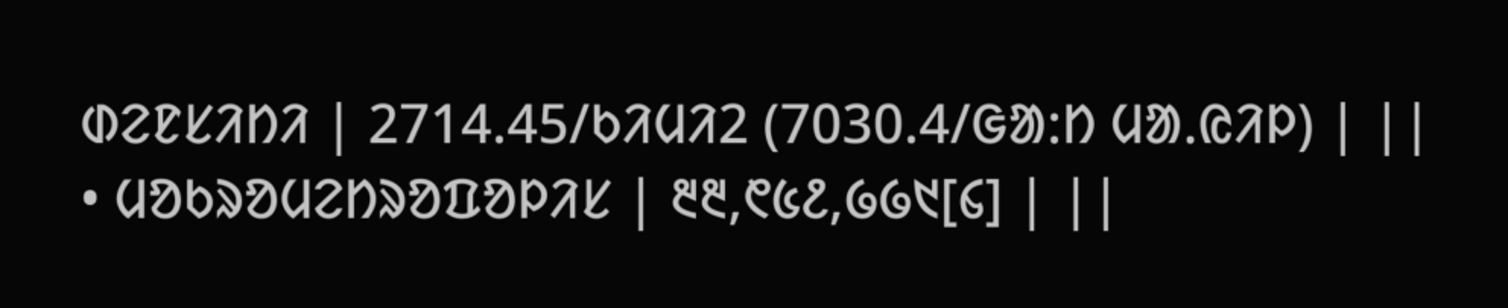ᱰᱮᱱᱥᱤᱴᱤ | 2714.45/ᱠᱤᱢᱤ2 (7030.4/ᱜᱟᱺᱴ ᱢᱟᱹᱭᱤᱞ) | ||
• ᱢᱚᱠᱨᱚᱢᱮᱴᱨᱚᱯᱚᱞᱤᱥ | ᱓᱓,᱖᱕᱒,᱙᱙᱑[᱔] | ||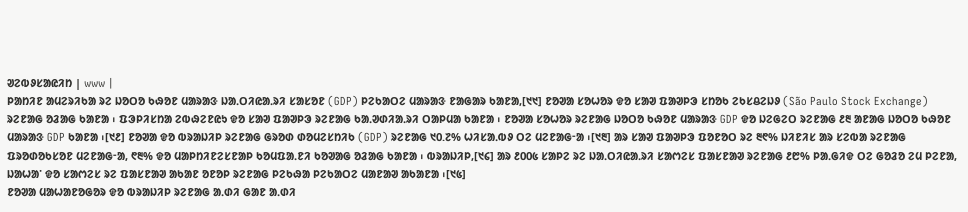ᱣᱮᱵᱽᱥᱟᱭᱤᱴ | www |
ᱞᱟᱴᱤᱱ ᱟᱢᱮᱨᱤᱠᱟ ᱨᱮ ᱡᱚᱛᱚ ᱠᱷᱚᱱ ᱢᱟᱨᱟᱝ ᱡᱟᱹᱛᱤᱭᱟᱹᱨᱤ ᱥᱟᱥᱚᱱ (GDP) ᱞᱮᱠᱟᱛᱮ ᱢᱟᱨᱟᱝ ᱱᱟᱜᱟᱨ ᱠᱟᱱᱟ,[᱑᱑] ᱱᱚᱣᱟ ᱥᱚᱦᱚᱨ ᱫᱚ ᱥᱟᱣ ᱯᱟᱣᱞᱳ ᱥᱴᱚᱠ ᱮᱠᱥᱪᱮᱡᱽ (São Paulo Stock Exchange) ᱨᱮᱱᱟᱜ ᱚᱲᱟᱜ ᱠᱟᱱᱟ ᱾ ᱯᱳᱞᱤᱥᱴᱟ ᱮᱵᱷᱮᱱᱭᱩ ᱫᱚ ᱥᱟᱣ ᱯᱟᱣᱞᱳ ᱨᱮᱱᱟᱜ ᱠᱟᱹᱣᱰᱤᱟᱹᱨᱤ ᱛᱟᱞᱢᱟ ᱠᱟᱱᱟ ᱾ ᱱᱚᱣᱟ ᱥᱚᱦᱚᱨ ᱨᱮᱱᱟᱜ ᱡᱚᱛᱚ ᱠᱷᱚᱱ ᱢᱟᱨᱟᱝ GDP ᱫᱚ ᱡᱮᱜᱮᱛ ᱨᱮᱱᱟᱜ ᱒᱓ ᱟᱱᱟᱜ ᱡᱚᱛᱚ ᱠᱷᱚᱱ ᱢᱟᱨᱟᱝ GDP ᱠᱟᱱᱟ ᱾[᱑᱒] ᱱᱚᱣᱟ ᱫᱚ ᱵᱨᱟᱡᱤᱞ ᱨᱮᱱᱟᱜ ᱜᱨᱚᱰ ᱰᱚᱢᱮᱥᱴᱤᱠ (GDP) ᱨᱮᱱᱟᱜ ᱑᱐.᱗% ᱦᱤᱥᱟᱹᱵᱽ ᱛᱮ ᱢᱮᱱᱟᱜᱼᱟ ᱾[᱑᱓] ᱟᱨ ᱥᱟᱣ ᱯᱟᱣᱞᱳ ᱯᱚᱱᱚᱛ ᱨᱮ ᱓᱖% ᱡᱤᱱᱤᱥ ᱟᱨ ᱥᱮᱵᱟ ᱨᱮᱱᱟᱜ ᱯᱨᱚᱰᱚᱠᱥᱚᱱ ᱢᱮᱱᱟᱜᱼᱟ, ᱖᱓% ᱫᱚ ᱢᱟᱞᱴᱤᱱᱮᱥᱱᱟᱞ ᱠᱚᱢᱯᱟᱹᱱᱤ ᱠᱚᱣᱟᱜ ᱚᱲᱟᱜ ᱠᱟᱱᱟ ᱾ ᱵᱨᱟᱡᱤᱞ,[᱑᱔] ᱟᱨ ᱒᱐᱐᱕ ᱥᱟᱞᱮ ᱨᱮ ᱡᱟᱹᱛᱤᱭᱟᱹᱨᱤ ᱥᱟᱬᱮᱥ ᱯᱟᱥᱱᱟᱣ ᱨᱮᱱᱟᱜ ᱒᱘% ᱞᱟᱹᱜᱤᱫ ᱛᱮ ᱜᱚᱲᱚ ᱮᱢ ᱞᱮᱱᱟ, ᱡᱟᱦᱟᱸ ᱫᱚ ᱥᱟᱬᱮᱥ ᱨᱮ ᱯᱟᱥᱱᱟᱣ ᱟᱠᱟᱱ ᱚᱱᱚᱞ ᱨᱮᱱᱟᱜ ᱞᱮᱠᱷᱟ ᱞᱮᱠᱟᱛᱮ ᱢᱟᱱᱟᱣ ᱟᱠᱟᱱᱟ ᱾[᱑᱕]
ᱱᱚᱣᱟ ᱢᱟᱦᱟᱱᱚᱜᱚᱨ ᱫᱚ ᱵᱨᱟᱡᱤᱞ ᱨᱮᱱᱟᱜ ᱟᱹᱰᱤ ᱜᱟᱱ ᱟᱹᱰᱤ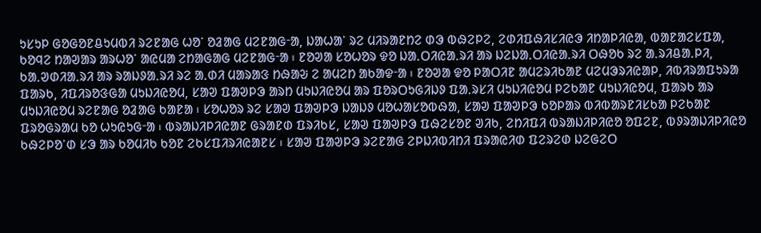ᱩᱥᱩᱞ ᱜᱚᱜᱚᱱᱪᱩᱢᱵᱤ ᱨᱮᱱᱟᱜ ᱦᱚᱸ ᱚᱲᱟᱜ ᱢᱮᱱᱟᱜᱼᱟ, ᱡᱟᱦᱟᱸ ᱨᱮ ᱢᱤᱨᱟᱱᱴᱮ ᱰᱳ ᱵᱷᱮᱞᱮ, ᱮᱰᱤᱯᱷᱤᱥᱤᱭᱳ ᱤᱴᱟᱞᱤᱭᱟ, ᱵᱟᱱᱟᱮᱥᱯᱟ, ᱠᱚᱧᱮ ᱴᱟᱣᱟᱨ ᱟᱨᱦᱚᱸ ᱟᱭᱢᱟ ᱮᱴᱟᱜᱟᱜ ᱢᱮᱱᱟᱜᱼᱟ ᱾ ᱱᱚᱣᱟ ᱥᱚᱦᱚᱨ ᱫᱚ ᱡᱟᱹᱛᱤᱭᱟᱹᱨᱤ ᱟᱨ ᱡᱮᱡᱟᱹᱛᱤᱭᱟᱹᱨᱤ ᱛᱷᱚᱠ ᱨᱮ ᱟᱹᱨᱤᱪᱟᱹᱞᱤ, ᱠᱟᱹᱣᱰᱤᱟᱹᱨᱤ ᱟᱨ ᱨᱟᱡᱽᱟᱹᱨᱤ ᱨᱮ ᱟᱹᱰᱤ ᱢᱟᱨᱟᱝ ᱴᱷᱟᱶ ᱮ ᱟᱢᱮᱴ ᱟᱠᱟᱫᱼᱟ ᱾ ᱱᱚᱣᱟ ᱫᱚ ᱞᱟᱛᱤᱱ ᱟᱢᱮᱨᱤᱠᱟᱱ ᱢᱮᱢᱳᱨᱤᱭᱟᱞ, ᱤᱵᱤᱨᱟᱯᱩᱨᱟ ᱯᱟᱨᱠ, ᱤᱯᱤᱨᱚᱝᱜᱟ ᱢᱩᱡᱤᱭᱚᱢ, ᱥᱟᱣ ᱯᱟᱣᱞᱳ ᱟᱨᱴ ᱢᱩᱡᱤᱭᱚᱢ ᱟᱨ ᱯᱚᱨᱛᱩᱜᱤᱡᱽ ᱯᱟᱹᱨᱥᱤ ᱢᱩᱡᱤᱭᱚᱢ ᱞᱮᱠᱟᱱ ᱢᱩᱡᱤᱭᱚᱢ, ᱯᱟᱨᱠ ᱟᱨ ᱢᱩᱡᱤᱭᱚᱢ ᱨᱮᱱᱟᱜ ᱚᱲᱟᱜ ᱠᱟᱱᱟ ᱾ ᱥᱚᱦᱚᱨ ᱨᱮ ᱥᱟᱣ ᱯᱟᱣᱞᱳ ᱡᱟᱡᱽ ᱢᱚᱦᱟᱥᱚᱵᱷᱟ, ᱥᱟᱣ ᱯᱟᱣᱞᱳ ᱠᱚᱞᱟᱨ ᱵᱤᱵᱟᱨᱱᱤᱥᱠᱟ ᱞᱮᱠᱟᱱ ᱯᱨᱚᱜᱨᱟᱢ ᱠᱚ ᱦᱩᱭᱩᱜᱼᱟ ᱾ ᱵᱨᱟᱡᱤᱞᱤᱭᱟᱱ ᱜᱨᱟᱱᱰ ᱯᱨᱤᱠᱥ, ᱥᱟᱣ ᱯᱟᱣᱞᱳ ᱯᱷᱮᱥᱚᱱ ᱣᱤᱠ, ᱮᱴᱤᱯᱤ ᱵᱨᱟᱡᱤᱞᱤᱭᱚ ᱚᱯᱮᱱ, ᱵᱽᱨᱟᱡᱤᱞᱤᱭᱚ ᱠᱷᱮᱞᱚᱸᱰ ᱥᱳ ᱟᱨ ᱠᱚᱢᱤᱠ ᱠᱚᱱ ᱮᱠᱥᱯᱤᱨᱤᱭᱟᱱᱥ ᱾ ᱥᱟᱣ ᱯᱟᱣᱞᱳ ᱨᱮᱱᱟᱜ ᱮᱞᱡᱤᱵᱤᱴᱤ ᱯᱨᱟᱭᱤᱰ ᱯᱮᱨᱮᱰ ᱡᱮᱜᱮᱛ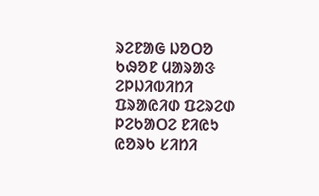ᱨᱮᱱᱟᱜ ᱡᱚᱛᱚ ᱠᱷᱚᱱ ᱢᱟᱨᱟᱝ ᱮᱞᱡᱤᱵᱤᱴᱤ ᱯᱨᱟᱭᱤᱰ ᱯᱮᱨᱮᱰ ᱞᱮᱠᱟᱛᱮ ᱱᱤᱭᱩ ᱭᱚᱨᱠ ᱥᱤᱴᱤ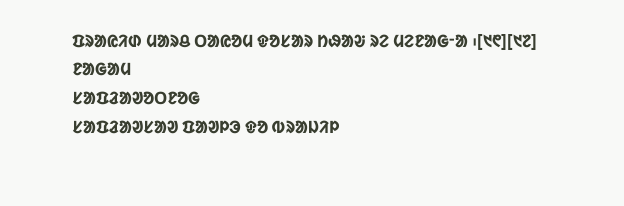ᱯᱨᱟᱭᱤᱰ ᱢᱟᱨᱪ ᱛᱟᱭᱚᱢ ᱫᱚᱥᱟᱨ ᱴᱷᱟᱶ ᱨᱮ ᱢᱮᱱᱟᱜᱼᱟ ᱾[᱑᱖][᱑᱗]
ᱱᱟᱜᱟᱢ
ᱥᱟᱯᱲᱟᱣᱚᱛᱱᱚᱜ
ᱥᱟᱯᱲᱟᱣᱥᱟᱣ ᱯᱟᱣᱞᱳ ᱫᱚ ᱵᱨᱟᱡᱤᱞ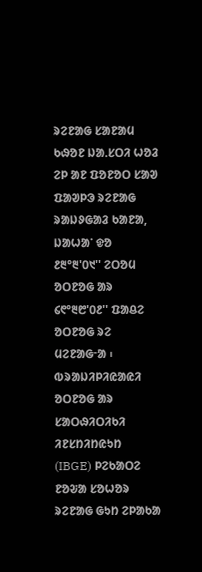ᱨᱮᱱᱟᱜ ᱥᱟᱱᱟᱢ ᱠᱷᱚᱱ ᱡᱟᱹᱥᱛᱤ ᱦᱚᱲ ᱮᱞ ᱟᱱ ᱯᱚᱱᱚᱛ ᱥᱟᱣ ᱯᱟᱣᱞᱳ ᱨᱮᱱᱟᱜ ᱨᱟᱡᱽᱜᱟᱲ ᱠᱟᱱᱟ, ᱡᱟᱦᱟᱸ ᱫᱚ ᱒᱓°᱓'᱐᱑'' ᱮᱛᱚᱢ ᱚᱛᱱᱚᱜ ᱟᱨ ᱔᱖°᱓᱘'᱐᱒'' ᱯᱟᱪᱮ ᱚᱛᱱᱚᱜ ᱨᱮ ᱢᱮᱱᱟᱜᱼᱟ ᱾ ᱵᱨᱟᱡᱤᱞᱤᱭᱟᱭᱤ ᱚᱛᱱᱚᱜ ᱟᱨ ᱥᱟᱛᱷᱤᱛᱤᱠᱤ ᱤᱱᱥᱴᱤᱴᱭᱩᱴ (IBGE) ᱞᱮᱠᱟᱛᱮ ᱱᱚᱶᱟ ᱥᱚᱦᱚᱨ ᱨᱮᱱᱟᱜ ᱜᱩᱴ ᱮᱞᱟᱠᱟ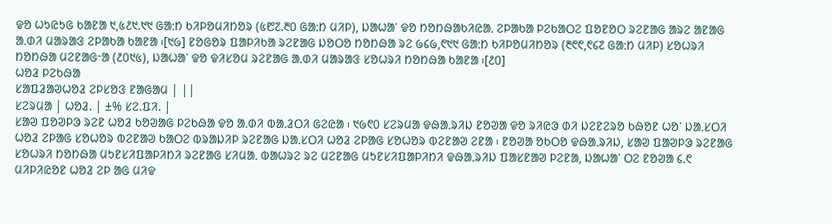ᱫᱚ ᱦᱩᱭᱩᱜ ᱠᱟᱱᱟ ᱑,᱕᱒᱑.᱑᱑ ᱜᱟᱺᱴ ᱠᱤᱞᱚᱢᱤᱴᱚᱨ (᱕᱘᱗.᱓᱐ ᱜᱟᱺᱴ ᱢᱤᱞ), ᱡᱟᱦᱟᱸ ᱫᱚ ᱴᱚᱴᱷᱟᱠᱤᱭᱟᱹ ᱮᱞᱟᱠᱟ ᱞᱮᱠᱟᱛᱮ ᱯᱚᱱᱚᱛ ᱨᱮᱱᱟᱜ ᱟᱨᱮ ᱟᱱᱟᱜ ᱟᱹᱰᱤ ᱢᱟᱨᱟᱝ ᱮᱞᱟᱠᱟ ᱠᱟᱱᱟ ᱾[᱑᱙] ᱱᱚᱜᱚᱨ ᱯᱟᱞᱤᱠᱟ ᱨᱮᱱᱟᱜ ᱡᱚᱛᱚ ᱴᱚᱴᱷᱟ ᱨᱮ ᱙᱔᱙,᱖᱑᱑ ᱜᱟᱺᱴ ᱠᱤᱞᱚᱢᱤᱴᱚᱨ (᱓᱖᱖,᱖᱔᱗ ᱜᱟᱺᱴ ᱢᱤᱞ) ᱥᱚᱦᱨᱤ ᱴᱚᱴᱷᱟ ᱢᱮᱱᱟᱜᱼᱟ (᱒᱐᱑᱕), ᱡᱟᱦᱟᱸ ᱫᱚ ᱫᱤᱥᱚᱢ ᱨᱮᱱᱟᱜ ᱟᱹᱰᱤ ᱢᱟᱨᱟᱝ ᱥᱚᱦᱨᱤ ᱴᱚᱴᱷᱟ ᱠᱟᱱᱟ ᱾[᱒᱐]
ᱦᱚᱲ ᱞᱮᱠᱷᱟ
ᱥᱟᱯᱲᱟᱣᱦᱚᱲ ᱮᱞᱥᱚᱝ ᱱᱟᱜᱟᱢ | ||
ᱥᱮᱨᱢᱟ | ᱦᱚᱲ. | ±% ᱥᱮ.ᱯᱤ. |
ᱥᱟᱣ ᱯᱚᱣᱞᱳ ᱨᱮᱱ ᱦᱚᱲ ᱠᱚᱣᱟᱜ ᱞᱮᱠᱷᱟ ᱫᱚ ᱟᱹᱰᱤ ᱵᱟᱹᱲᱛᱤ ᱜᱮᱭᱟ ᱾ ᱑᱙᱖᱐ ᱥᱮᱨᱢᱟ ᱫᱷᱟᱹᱨᱤᱡ ᱱᱚᱣᱟ ᱫᱚ ᱨᱤᱭᱳ ᱰᱤ ᱡᱮᱱᱮᱨᱚ ᱠᱷᱚᱱ ᱦᱚᱸ ᱡᱟᱹᱥᱛᱤ ᱦᱚᱲ ᱮᱞᱟᱜ ᱥᱚᱦᱚᱨ ᱵᱮᱱᱟᱣ ᱠᱟᱛᱮ ᱵᱨᱟᱡᱤᱞ ᱨᱮᱱᱟᱜ ᱡᱟᱹᱥᱛᱤ ᱦᱚᱲ ᱮᱞᱟᱜ ᱥᱚᱦᱚᱨ ᱵᱮᱱᱟᱣ ᱮᱱᱟ ᱾ ᱱᱚᱣᱟ ᱚᱠᱛᱚ ᱫᱷᱟᱹᱨᱤᱡ, ᱥᱟᱣ ᱯᱟᱣᱞᱳ ᱨᱮᱱᱟᱜ ᱥᱚᱦᱨᱤ ᱴᱚᱴᱷᱟ ᱢᱩᱱᱥᱤᱯᱟᱞᱤᱴᱤ ᱨᱮᱱᱟᱜ ᱥᱤᱢᱟᱹ ᱵᱟᱦᱨᱮ ᱨᱮ ᱢᱮᱱᱟᱜ ᱢᱩᱱᱥᱤᱯᱟᱞᱤᱴᱤ ᱫᱷᱟᱹᱨᱤᱡ ᱯᱟᱥᱱᱟᱣ ᱞᱮᱱᱟ, ᱡᱟᱦᱟᱸ ᱛᱮ ᱱᱚᱣᱟ ᱔.᱖ ᱢᱤᱞᱤᱭᱚᱱ ᱦᱚᱲ ᱮᱞ ᱟᱜ ᱢᱤᱫ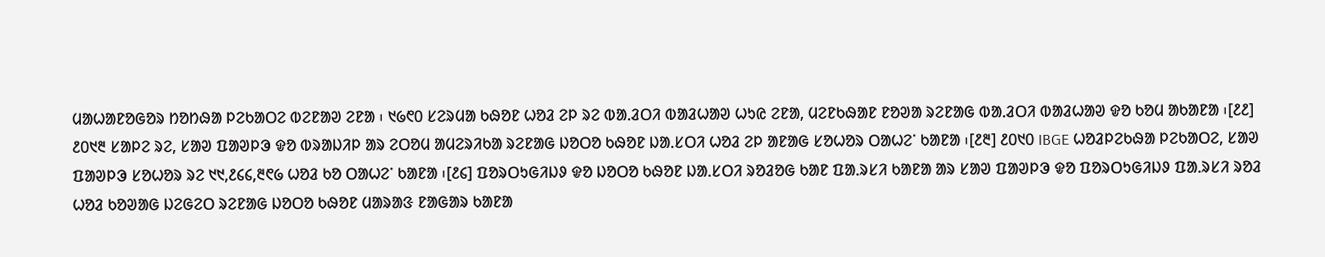ᱢᱟᱦᱟᱱᱚᱜᱚᱨ ᱴᱚᱴᱷᱟ ᱞᱮᱠᱟᱛᱮ ᱵᱮᱱᱟᱣ ᱮᱱᱟ ᱾ ᱑᱙᱖᱐ ᱥᱮᱨᱢᱟ ᱠᱷᱚᱱ ᱦᱚᱲ ᱮᱞ ᱨᱮ ᱵᱟᱹᱲᱛᱤ ᱵᱟᱲᱦᱟᱣ ᱦᱩᱭ ᱮᱱᱟ, ᱢᱮᱱᱠᱷᱟᱱ ᱱᱚᱣᱟ ᱨᱮᱱᱟᱜ ᱵᱟᱹᱲᱛᱤ ᱵᱟᱲᱦᱟᱣ ᱫᱚ ᱠᱚᱢ ᱟᱠᱟᱱᱟ ᱾[᱒᱒]
᱒᱐᱑᱓ ᱥᱟᱞᱮ ᱨᱮ, ᱥᱟᱣ ᱯᱟᱣᱞᱳ ᱫᱚ ᱵᱨᱟᱡᱤᱞ ᱟᱨ ᱮᱛᱚᱢ ᱟᱢᱮᱨᱤᱠᱟ ᱨᱮᱱᱟᱜ ᱡᱚᱛᱚ ᱠᱷᱚᱱ ᱡᱟᱹᱥᱛᱤ ᱦᱚᱲ ᱮᱞ ᱟᱱᱟᱜ ᱥᱚᱦᱚᱨ ᱛᱟᱦᱮᱸ ᱠᱟᱱᱟ ᱾[᱒᱓] ᱒᱐᱑᱐ IBGE ᱦᱚᱲᱞᱮᱠᱷᱟ ᱞᱮᱠᱟᱛᱮ, ᱥᱟᱣ ᱯᱟᱣᱞᱳ ᱥᱚᱦᱚᱨ ᱨᱮ ᱑᱑,᱒᱔᱔,᱓᱖᱙ ᱦᱚᱲ ᱠᱚ ᱛᱟᱦᱮᱸ ᱠᱟᱱᱟ ᱾[᱒᱔] ᱯᱚᱨᱛᱩᱜᱤᱡᱽ ᱫᱚ ᱡᱚᱛᱚ ᱠᱷᱚᱱ ᱡᱟᱹᱥᱛᱤ ᱨᱚᱲᱚᱜ ᱠᱟᱱ ᱯᱟᱹᱨᱥᱤ ᱠᱟᱱᱟ ᱟᱨ ᱥᱟᱣ ᱯᱟᱣᱞᱳ ᱫᱚ ᱯᱚᱨᱛᱩᱜᱤᱡᱽ ᱯᱟᱹᱨᱥᱤ ᱨᱚᱲ ᱦᱚᱲ ᱠᱚᱣᱟᱜ ᱡᱮᱜᱮᱛ ᱨᱮᱱᱟᱜ ᱡᱚᱛᱚ ᱠᱷᱚᱱ ᱢᱟᱨᱟᱝ ᱱᱟᱜᱟᱨ ᱠᱟᱱᱟ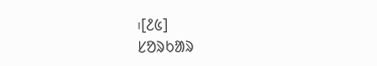᱾[᱒᱕]
ᱥᱚᱨᱠᱟᱨ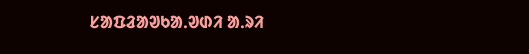ᱥᱟᱯᱲᱟᱣᱠᱟᱹᱣᱰᱤ ᱟᱹᱨᱤ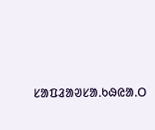ᱥᱟᱯᱲᱟᱣᱥᱟᱹᱠᱷᱭᱟᱹᱛ